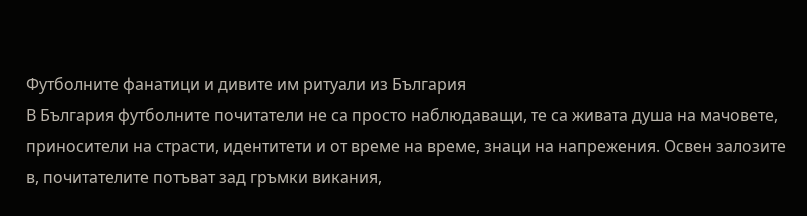Футболните фанатици и дивите им ритуали из България
В България футболните почитатели не са просто наблюдаващи, те са живата душа на мачовете, приносители на страсти, идентитети и от време на време, знаци на напрежения. Освен залозите в, почитателите потъват зад гръмки викания,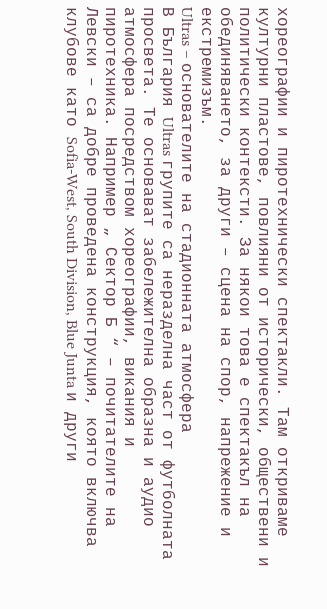хореографии и пиротехнически спектакли. Там откриваме културни пластове, повлияни от исторически, обществени и политически контексти. За някои това е спектакъл на обединяването, за други – сцена на спор, напрежение и екстремизъм.
Ultras – основателите на стадионната атмосфера
В България Ultras групите са неразделна част от футболната просвета. Те основават забележителна образна и аудио атмосфера посредством хореографии, викания и пиротехника. Например „ Сектор Б “ – почитателите на Левски – са добре проведена конструкция, която включва клубове като Sofia‑West, South Division, Blue Junta и други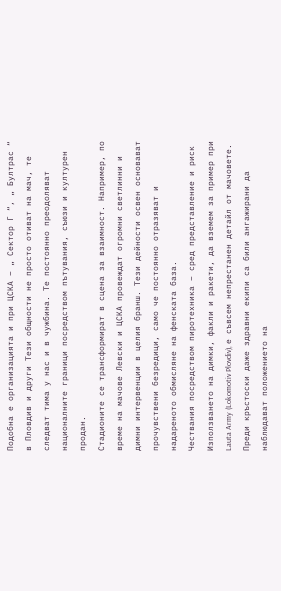Подобна е организацията и при ЦСКА – „ Сектор Г “, „ Бултрас “ в Пловдив и други Тези общности не просто отиват на мач, те следват тима у нас и в чужбина. Те постоянно преодоляват националните граници посредством пътувания, съюзи и културен продан.
Стадионите се трансформират в сцена за взаимност. Например, по време на мачове Левски и ЦСКА провеждат огромни светлинни и димни интервенции в целия бранш. Тези дейности освен основават прочувствени безредици, само че постоянно отразяват и надареното обмисляне на фенската база.
Чествания посредством пиротехника – сред представление и риск
Използването на димки, факли и ракети, да вземем за пример при Lauta Army (Lokomotiv Plovdiv), е съвсем непрестанен детайл от мачовете. Преди кръстоски даже здравни екипи са били ангажирани да наблюдават положението на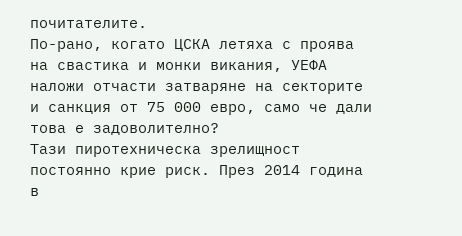почитателите.
По-рано, когато ЦСКА летяха с проява на свастика и монки викания, УЕФА наложи отчасти затваряне на секторите и санкция от 75 000 евро, само че дали това е задоволително?
Тази пиротехническа зрелищност постоянно крие риск. През 2014 година в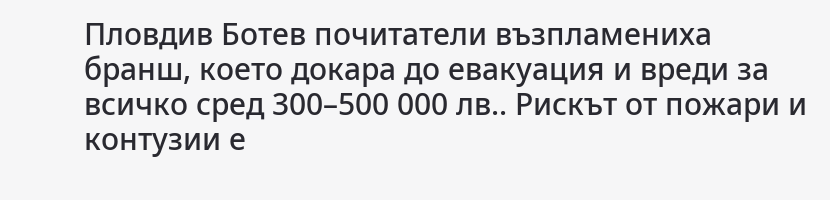Пловдив Ботев почитатели възпламениха бранш, което докара до евакуация и вреди за всичко сред 300–500 000 лв.. Рискът от пожари и контузии е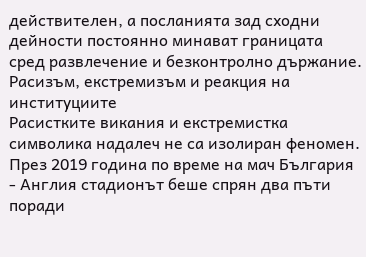действителен, а посланията зад сходни дейности постоянно минават границата сред развлечение и безконтролно държание.
Расизъм, екстремизъм и реакция на институциите
Расистките викания и екстремистка символика надалеч не са изолиран феномен. През 2019 година по време на мач България - Англия стадионът беше спрян два пъти поради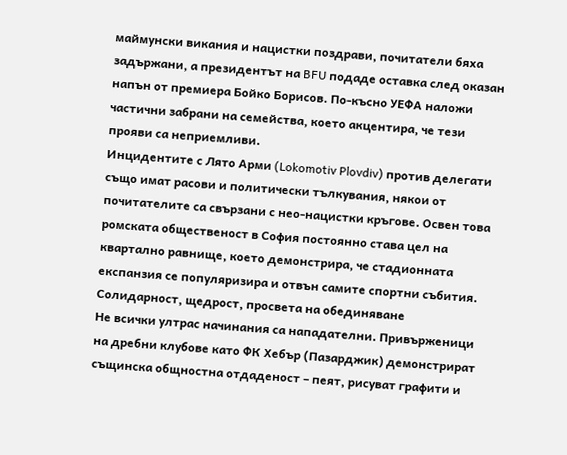маймунски викания и нацистки поздрави, почитатели бяха задържани, а президентът на BFU подаде оставка след оказан напън от премиера Бойко Борисов. По-късно УЕФА наложи частични забрани на семейства, което акцентира, че тези прояви са неприемливи.
Инцидентите с Лято Арми (Lokomotiv Plovdiv) против делегати също имат расови и политически тълкувания, някои от почитателите са свързани с нео-нацистки кръгове. Освен това ромската общественост в София постоянно става цел на квартално равнище, което демонстрира, че стадионната експанзия се популяризира и отвън самите спортни събития.
Солидарност, щедрост, просвета на обединяване
Не всички ултрас начинания са нападателни. Привърженици на дребни клубове като ФК Хебър (Пазарджик) демонстрират същинска общностна отдаденост – пеят, рисуват графити и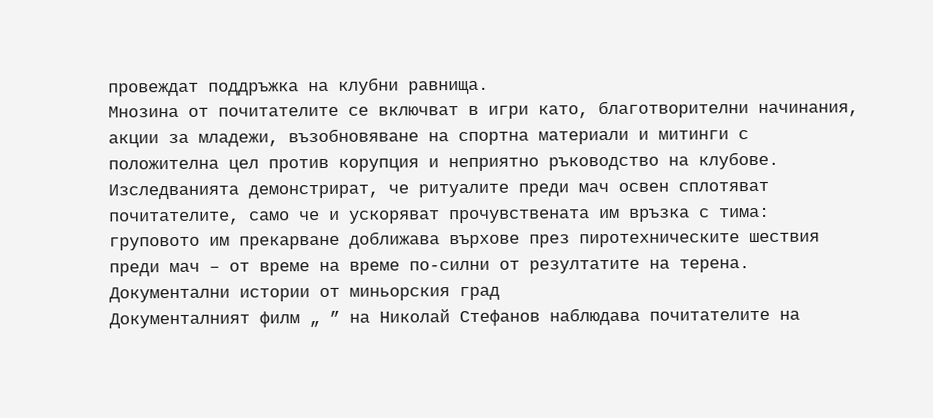провеждат поддръжка на клубни равнища.
Мнозина от почитателите се включват в игри като, благотворителни начинания, акции за младежи, възобновяване на спортна материали и митинги с положителна цел против корупция и неприятно ръководство на клубове.
Изследванията демонстрират, че ритуалите преди мач освен сплотяват почитателите, само че и ускоряват прочувствената им връзка с тима: груповото им прекарване доближава върхове през пиротехническите шествия преди мач – от време на време по-силни от резултатите на терена.
Документални истории от миньорския град
Документалният филм „ ” на Николай Стефанов наблюдава почитателите на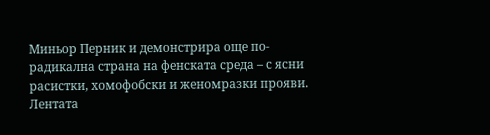Миньор Перник и демонстрира още по-радикална страна на фенската среда – с ясни расистки, хомофобски и женомразки прояви. Лентата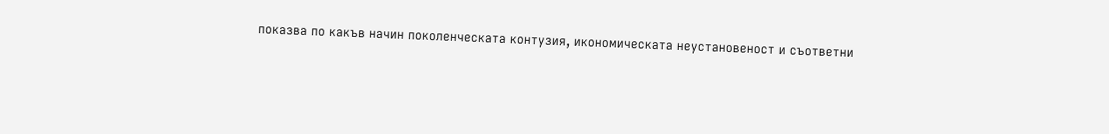показва по какъв начин поколенческата контузия, икономическата неустановеност и съответни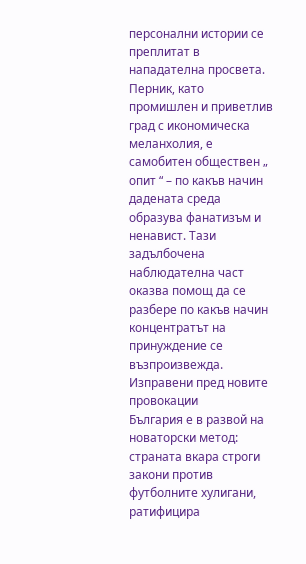персонални истории се преплитат в нападателна просвета.
Перник, като промишлен и приветлив град с икономическа меланхолия, е самобитен обществен „ опит “ – по какъв начин дадената среда образува фанатизъм и ненавист. Тази задълбочена наблюдателна част оказва помощ да се разбере по какъв начин концентратът на принуждение се възпроизвежда.
Изправени пред новите провокации
България е в развой на новаторски метод: страната вкара строги закони против футболните хулигани, ратифицира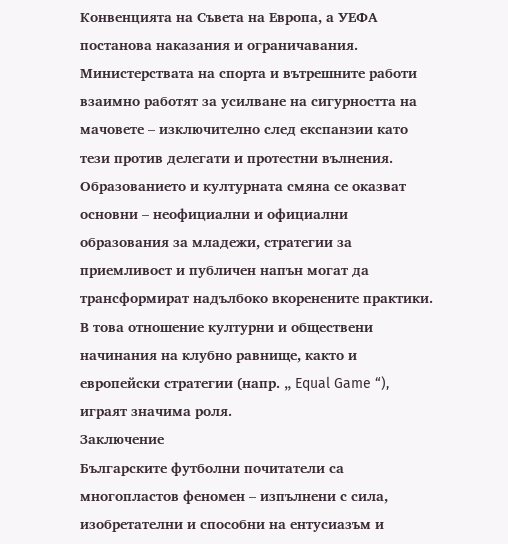Конвенцията на Съвета на Европа, а УЕФА постанова наказания и ограничавания. Министерствата на спорта и вътрешните работи взаимно работят за усилване на сигурността на мачовете – изключително след експанзии като тези против делегати и протестни вълнения.
Образованието и културната смяна се оказват основни – неофициални и официални образования за младежи, стратегии за приемливост и публичен напън могат да трансформират надълбоко вкоренените практики. В това отношение културни и обществени начинания на клубно равнище, както и европейски стратегии (напр. „ Equal Game “), играят значима роля.
Заключение
Българските футболни почитатели са многопластов феномен – изпълнени с сила, изобретателни и способни на ентусиазъм и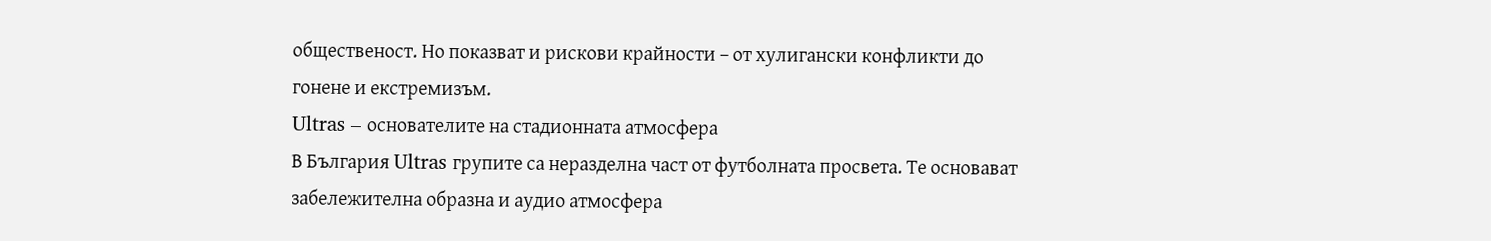общественост. Но показват и рискови крайности – от хулигански конфликти до гонене и екстремизъм.
Ultras – основателите на стадионната атмосфера
В България Ultras групите са неразделна част от футболната просвета. Те основават забележителна образна и аудио атмосфера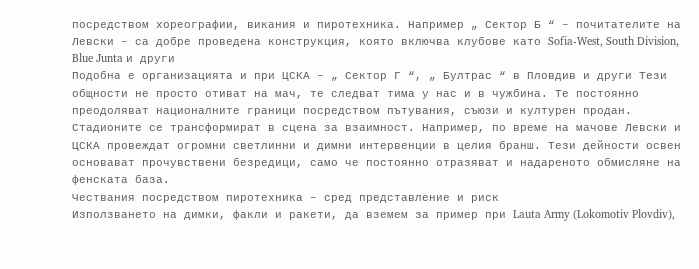посредством хореографии, викания и пиротехника. Например „ Сектор Б “ – почитателите на Левски – са добре проведена конструкция, която включва клубове като Sofia‑West, South Division, Blue Junta и други
Подобна е организацията и при ЦСКА – „ Сектор Г “, „ Бултрас “ в Пловдив и други Тези общности не просто отиват на мач, те следват тима у нас и в чужбина. Те постоянно преодоляват националните граници посредством пътувания, съюзи и културен продан.
Стадионите се трансформират в сцена за взаимност. Например, по време на мачове Левски и ЦСКА провеждат огромни светлинни и димни интервенции в целия бранш. Тези дейности освен основават прочувствени безредици, само че постоянно отразяват и надареното обмисляне на фенската база.
Чествания посредством пиротехника – сред представление и риск
Използването на димки, факли и ракети, да вземем за пример при Lauta Army (Lokomotiv Plovdiv),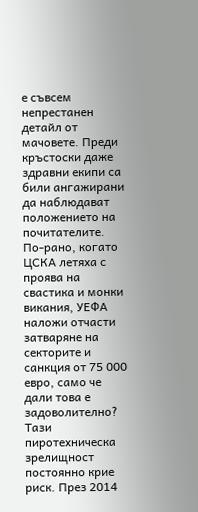е съвсем непрестанен детайл от мачовете. Преди кръстоски даже здравни екипи са били ангажирани да наблюдават положението на почитателите.
По-рано, когато ЦСКА летяха с проява на свастика и монки викания, УЕФА наложи отчасти затваряне на секторите и санкция от 75 000 евро, само че дали това е задоволително?
Тази пиротехническа зрелищност постоянно крие риск. През 2014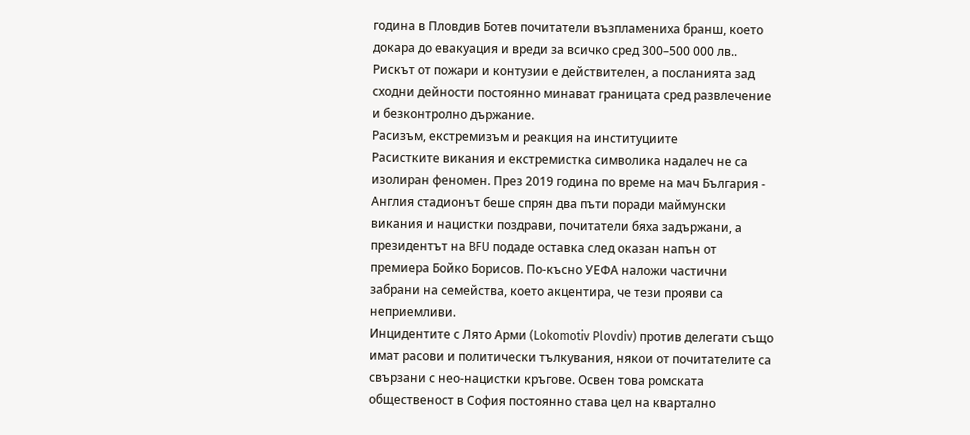година в Пловдив Ботев почитатели възпламениха бранш, което докара до евакуация и вреди за всичко сред 300–500 000 лв.. Рискът от пожари и контузии е действителен, а посланията зад сходни дейности постоянно минават границата сред развлечение и безконтролно държание.
Расизъм, екстремизъм и реакция на институциите
Расистките викания и екстремистка символика надалеч не са изолиран феномен. През 2019 година по време на мач България - Англия стадионът беше спрян два пъти поради маймунски викания и нацистки поздрави, почитатели бяха задържани, а президентът на BFU подаде оставка след оказан напън от премиера Бойко Борисов. По-късно УЕФА наложи частични забрани на семейства, което акцентира, че тези прояви са неприемливи.
Инцидентите с Лято Арми (Lokomotiv Plovdiv) против делегати също имат расови и политически тълкувания, някои от почитателите са свързани с нео-нацистки кръгове. Освен това ромската общественост в София постоянно става цел на квартално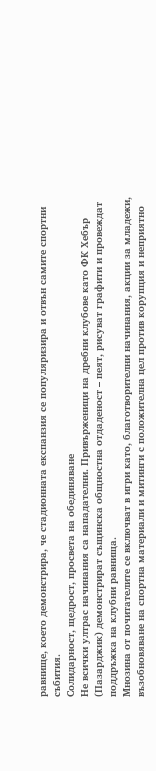равнище, което демонстрира, че стадионната експанзия се популяризира и отвън самите спортни събития.
Солидарност, щедрост, просвета на обединяване
Не всички ултрас начинания са нападателни. Привърженици на дребни клубове като ФК Хебър (Пазарджик) демонстрират същинска общностна отдаденост – пеят, рисуват графити и провеждат поддръжка на клубни равнища.
Мнозина от почитателите се включват в игри като, благотворителни начинания, акции за младежи, възобновяване на спортна материали и митинги с положителна цел против корупция и неприятно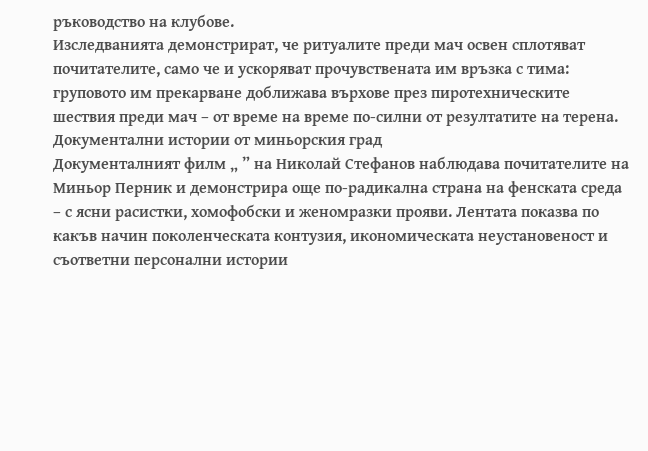ръководство на клубове.
Изследванията демонстрират, че ритуалите преди мач освен сплотяват почитателите, само че и ускоряват прочувствената им връзка с тима: груповото им прекарване доближава върхове през пиротехническите шествия преди мач – от време на време по-силни от резултатите на терена.
Документални истории от миньорския град
Документалният филм „ ” на Николай Стефанов наблюдава почитателите на Миньор Перник и демонстрира още по-радикална страна на фенската среда – с ясни расистки, хомофобски и женомразки прояви. Лентата показва по какъв начин поколенческата контузия, икономическата неустановеност и съответни персонални истории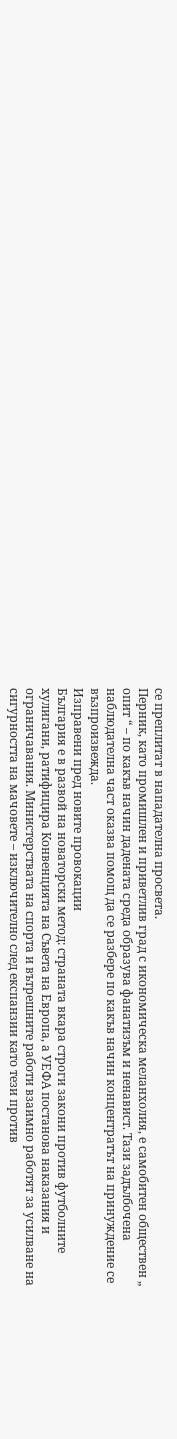се преплитат в нападателна просвета.
Перник, като промишлен и приветлив град с икономическа меланхолия, е самобитен обществен „ опит “ – по какъв начин дадената среда образува фанатизъм и ненавист. Тази задълбочена наблюдателна част оказва помощ да се разбере по какъв начин концентратът на принуждение се възпроизвежда.
Изправени пред новите провокации
България е в развой на новаторски метод: страната вкара строги закони против футболните хулигани, ратифицира Конвенцията на Съвета на Европа, а УЕФА постанова наказания и ограничавания. Министерствата на спорта и вътрешните работи взаимно работят за усилване на сигурността на мачовете – изключително след експанзии като тези против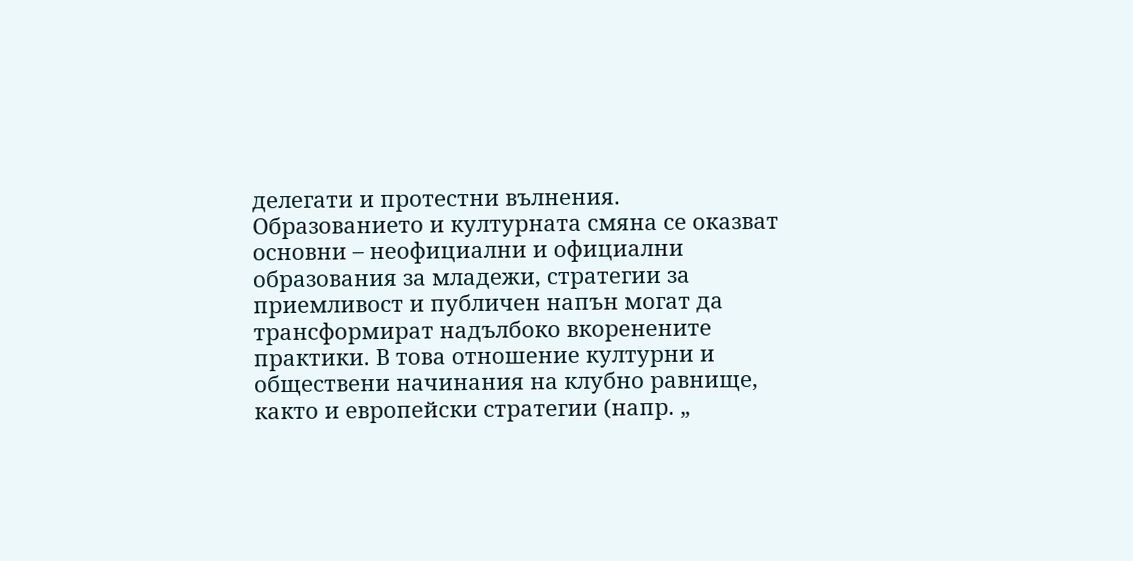делегати и протестни вълнения.
Образованието и културната смяна се оказват основни – неофициални и официални образования за младежи, стратегии за приемливост и публичен напън могат да трансформират надълбоко вкоренените практики. В това отношение културни и обществени начинания на клубно равнище, както и европейски стратегии (напр. „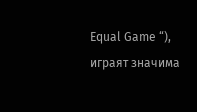Equal Game “), играят значима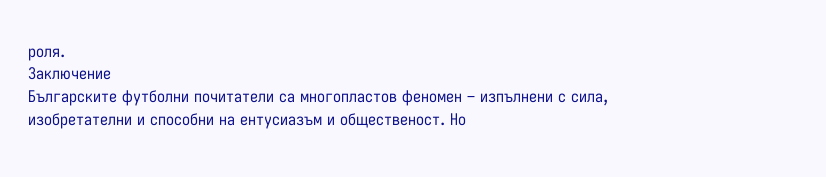роля.
Заключение
Българските футболни почитатели са многопластов феномен – изпълнени с сила, изобретателни и способни на ентусиазъм и общественост. Но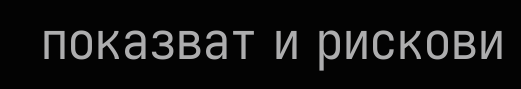показват и рискови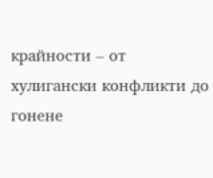крайности – от хулигански конфликти до гонене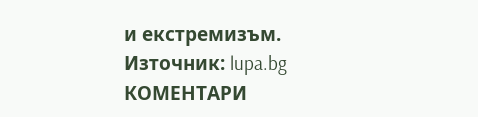и екстремизъм.
Източник: lupa.bg
КОМЕНТАРИ